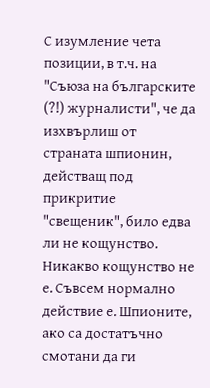С изумление чета позиции, в т.ч. на "Съюза на българските (?!) журналисти", че да изхвърлиш от страната шпионин, действащ под прикритие "свещеник", било едва ли не кощунство.
Никакво кощунство не е. Съвсем нормално действие е. Шпионите, ако са достатъчно смотани да ги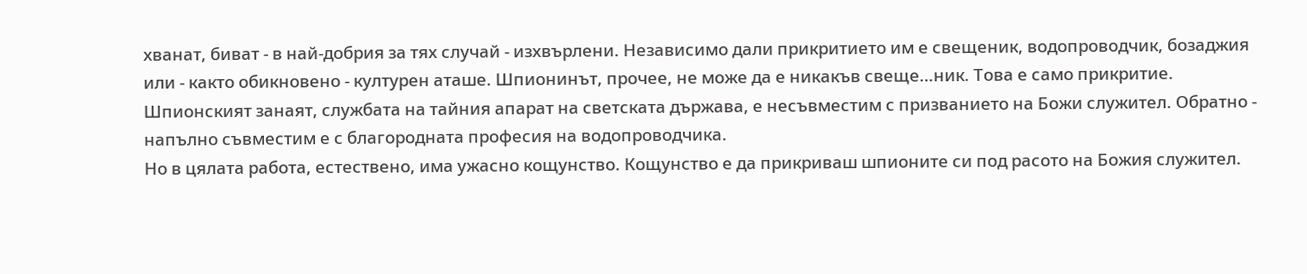хванат, биват - в най-добрия за тях случай - изхвърлени. Независимо дали прикритието им е свещеник, водопроводчик, бозаджия или - както обикновено - културен аташе. Шпионинът, прочее, не може да е никакъв свеще…ник. Това е само прикритие. Шпионският занаят, службата на тайния апарат на светската държава, е несъвместим с призванието на Божи служител. Обратно - напълно съвместим е с благородната професия на водопроводчика.
Но в цялата работа, естествено, има ужасно кощунство. Кощунство е да прикриваш шпионите си под расото на Божия служител.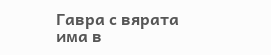Гавра с вярата има в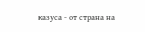казуса - от страна на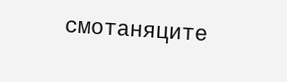смотаняците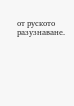от руското разузнаване.